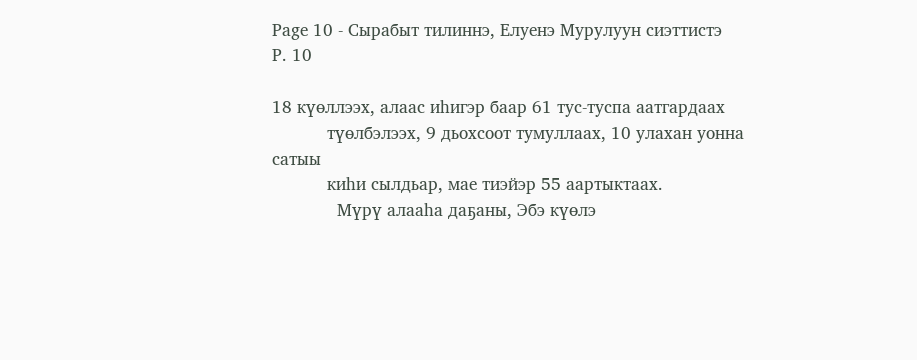Page 10 - Сырабыт тилиннэ, Елуенэ Мурулуун сиэттистэ
P. 10

18 күөллээх, алаас иһигэр баар 61 тус-туспа аатгардаах
           түөлбэлээх, 9 дьохсоот тумуллаах, 10 улахан уонна сатыы
           киһи сылдьар, мае тиэйэр 55 аартыктаах.
             Мүрү алааһа даҕаны, Эбэ күөлэ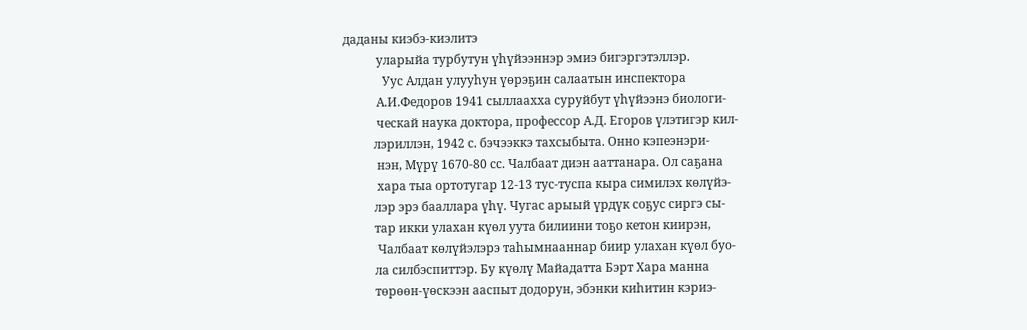даданы киэбэ-киэлитэ
           уларыйа турбутун үһүйээннэр эмиэ бигэргэтэллэр.
             Уус Алдан улууһун үөрэҕин салаатын инспектора
           А.И.Федоров 1941 сыллаахха суруйбут үһүйээнэ биологи-
           ческай наука доктора, профессор А.Д. Егоров үлэтигэр кил-
          лэриллэн, 1942 с. бэчээккэ тахсыбыта. Онно кэпеэнэри-
           нэн, Мүрү 1670-80 сс. Чалбаат диэн ааттанара. Ол саҕана
           хара тыа ортотугар 12-13 тус-туспа кыра симилэх көлүйэ-
          лэр эрэ бааллара үһү. Чугас арыый үрдүк соҕус сиргэ сы-
          тар икки улахан күөл уута билиини тоҕо кетон киирэн,
           Чалбаат көлүйэлэрэ таһымнааннар биир улахан күөл буо-
          ла силбэспиттэр. Бу күөлү Майадатта Бэрт Хара манна
          төрөөн-үөскээн ааспыт додорун, эбэнки киһитин кэриэ-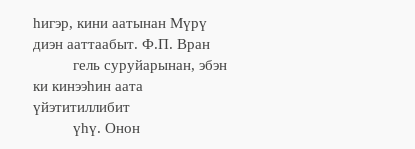һигэр, кини аатынан Мүрү диэн ааттаабыт. Ф.П. Вран
          гель суруйарынан, эбэн ки кинээһин аата үйэтитиллибит
          үһү. Онон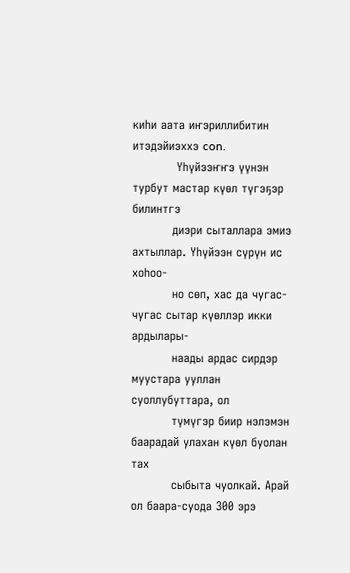киһи аата иҥэриллибитин итэдэйиэххэ con.
           Үһүйээҥҥэ үүнэн турбут мастар күөл түгэҕэр билинтгэ
          диэри сыталлара эмиэ ахтыллар. Үһүйээн сүрүн ис хоһоо-
          но сөп, хас да чугас-чугас сытар күөллэр икки ардылары-
          наады ардас сирдэр муустара ууллан суоллубуттара, ол
          түмүгэр биир нэлэмэн баарадай улахан күөл буолан тах
          сыбыта чуолкай. Арай ол баара-суода 300 эрэ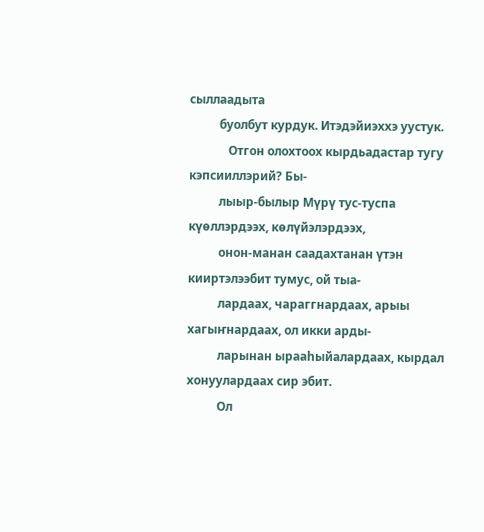сыллаадыта
          буолбут курдук. Итэдэйиэххэ уустук.
             Отгон олохтоох кырдьадастар тугу кэпсииллэрий? Бы-
          лыыр-былыр Мүрү тус-туспа күөллэрдээх, көлүйэлэрдээх,
          онон-манан саадахтанан үтэн кииртэлээбит тумус, ой тыа-
          лардаах, чараггнардаах, арыы хагыҥнардаах, ол икки арды-
          ларынан ырааһыйалардаах, кырдал хонуулардаах сир эбит.
          Ол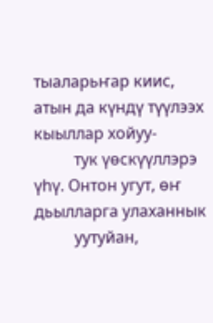тыаларьҥар киис, атын да күндү түүлээх кыыллар хойуу-
          тук үөскүүллэрэ үһү. Онтон угут, өҥ дьылларга улаханнык
          уутуйан,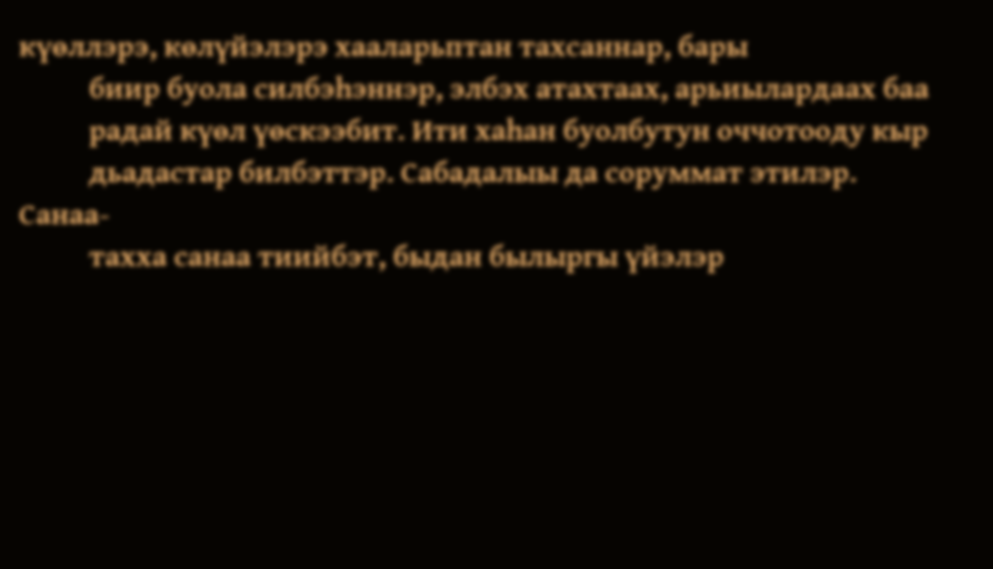күөллэрэ, көлүйэлэрэ хааларьптан тахсаннар, бары
          биир буола силбэһэннэр, элбэх атахтаах, арьиылардаах баа
          радай күөл үөскээбит. Ити хаһан буолбутун оччотооду кыр
          дьадастар билбэттэр. Сабадалыы да соруммат этилэр. Санаа-
          тахха санаа тиийбэт, быдан былыргы үйэлэр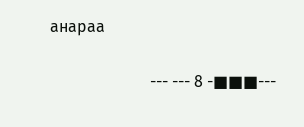анараа

                         --- --- 8 -■■■---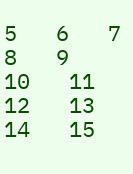5   6   7   8   9   10   11   12   13   14   15